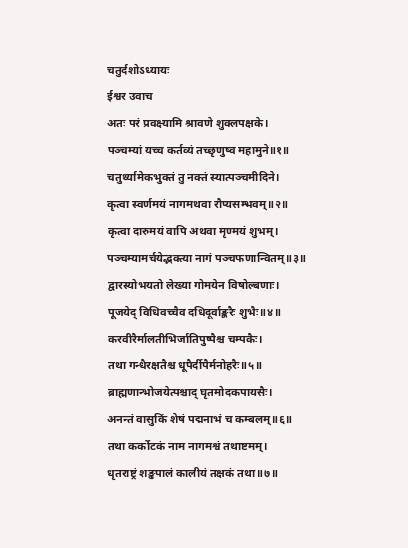चतुर्दशोऽध्यायः
ईश्वर उवाच
अतः परं प्रवक्ष्यामि श्रावणे शुक्लपक्षके।
पञ्चम्यां यच्च कर्तव्यं तच्छृणुष्व महामुने॥१॥
चतुर्थ्यामेकभुक्तं तु नक्तं स्यात्पञ्चमीदिने।
कृत्वा स्वर्णमयं नागमथवा रौप्यसम्भवम्॥२॥
कृत्वा दारुमयं वापि अथवा मृण्मयं शुभम्।
पञ्चम्यामर्चयेद्भक्त्या नागं पञ्चफणान्वितम्॥३॥
द्वारस्योभयतो लेख्या गोमयेन विषोल्बणाः।
पूजयेद् विधिवच्चैव दधिदूर्वाङ्करैः शुभैः॥४॥
करवीरैर्मालतीभिर्जातिपुष्पैश्च चम्पकैः।
तथा गन्धैरक्षतैश्च धूपैर्दीपैर्मनोहरैः॥५॥
ब्राह्मणान्भोजयेत्पश्चाद् घृतमोदकपायसैः।
अनन्तं वासुकिं शेषं पद्मनाभं च कम्बलम्॥६॥
तथा कर्कोटकं नाम नागमश्वं तथाष्टमम्।
धृतराष्ट्रं शङ्खपालं कालीयं तक्षकं तथा॥७॥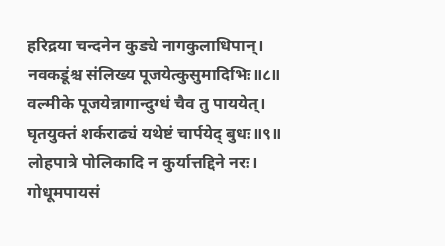हरिद्रया चन्दनेन कुड्ये नागकुलाधिपान्।
नवकडूंश्च संलिख्य पूजयेत्कुसुमादिभिः॥८॥
वल्मीके पूजयेन्नागान्दुग्धं चैव तु पाययेत्।
घृतयुक्तं शर्कराढ्यं यथेष्टं चार्पयेद् बुधः॥९॥
लोहपात्रे पोलिकादि न कुर्यात्तद्दिने नरः।
गोधूमपायसं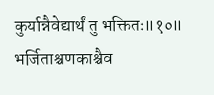कुर्यान्नैवेद्यार्थं तु भक्तितः॥१०॥
भर्जिताश्चणकाश्चैव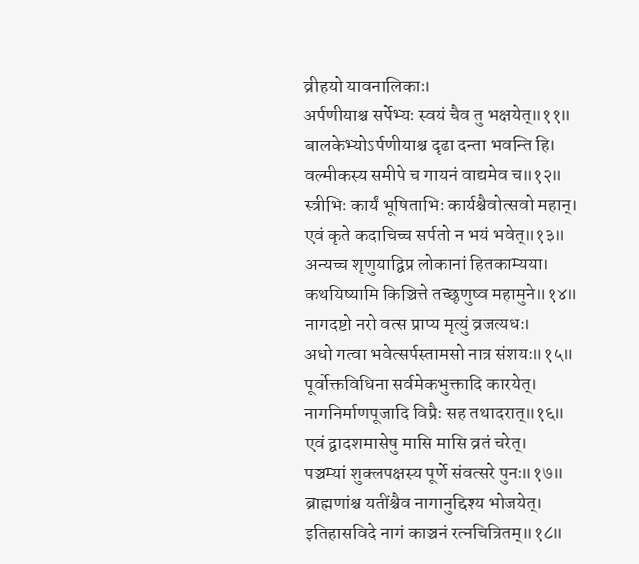व्रीहयो यावनालिकाः।
अर्पणीयाश्च सर्पेभ्यः स्वयं चैव तु भक्षयेत्॥११॥
बालकेभ्योऽर्पणीयाश्च दृढा दन्ता भवन्ति हि।
वल्मीकस्य समीपे च गायनं वाद्यमेव च॥१२॥
स्त्रीभिः कार्यं भूषिताभिः कार्यश्चैवोत्सवो महान्।
एवं कृते कदाचिच्च सर्पतो न भयं भवेत्॥१३॥
अन्यच्च शृणुयाद्विप्र लोकानां हितकाम्यया।
कथयिष्यामि किञ्चित्ते तच्छृणुष्व महामुने॥१४॥
नागदष्टो नरो वत्स प्राप्य मृत्युं व्रजत्यधः।
अधो गत्वा भवेत्सर्पस्तामसो नात्र संशयः॥१५॥
पूर्वोक्तविधिना सर्वमेकभुक्तादि कारयेत्।
नागनिर्माणपूजादि विप्रैः सह तथादरात्॥१६॥
एवं द्वादशमासेषु मासि मासि व्रतं चरेत्।
पञ्चम्यां शुक्लपक्षस्य पूर्णे संवत्सरे पुनः॥१७॥
ब्राह्मणांश्च यतींश्चैव नागानुद्दिश्य भोजयेत्।
इतिहासविदे नागं काञ्चनं रत्नचित्रितम्॥१८॥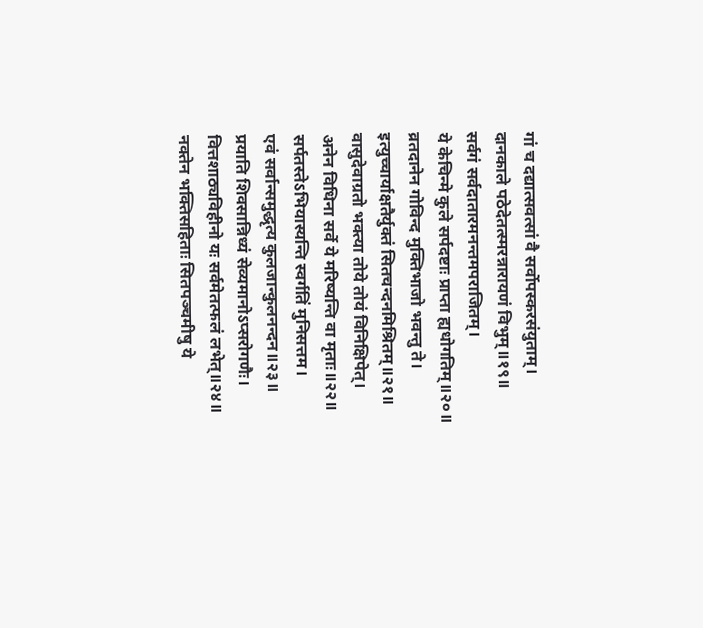गां च दद्यात्सवत्सां वै सर्वोपस्करसंयुताम्।
दानकाले पठेदेतत्स्मरन्नारायणं विभुम्॥१९॥
सर्वगं सर्वदातारमनन्तमपराजितम्।
ये केचिन्मे कुले सर्पदष्टाः प्राप्ता ह्यधोगतिम्॥२०॥
व्रतदानेन गोविन्द मुक्तिभाजो भवन्तु ते।
इत्युच्चार्याक्षतैर्युक्तं सितचन्दनमिश्रितम्॥२१॥
वासुदेवाग्रतो भक्त्या तोये तोयं विनिक्षिपेत्।
अनेन विधिना सर्वे ये मरिष्यन्ति वा मृताः॥२२॥
सर्पतस्तेऽभियास्यन्ति स्वर्गतिं मुनिसत्तम।
एवं सर्वान्समुद्धृत्य कुलजान्कुलनन्दन॥२३॥
प्रयाति शिवसान्निध्यं सेव्यमानोऽप्सरोगणैः।
वित्तशाठ्यविहीनो यः सर्वमेतत्फलं लभेत्॥२४॥
नक्तेन भक्तिसहिताः सितपञ्चमीषु ये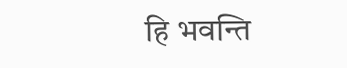हि भवन्ति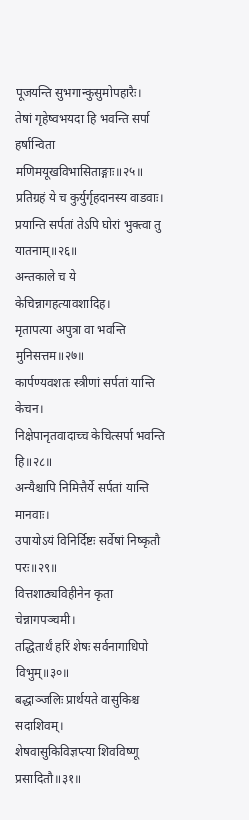पूजयन्ति सुभगान्कुसुमोपहारैः।
तेषां गृहेष्वभयदा हि भवन्ति सर्पा हर्षान्विता मणिमयूखविभासिताङ्गाः॥२५॥
प्रतिग्रहं ये च कुर्युर्गृहदानस्य वाडवाः।
प्रयान्ति सर्पतां तेऽपि घोरां भुक्त्वा तु यातनाम्॥२६॥
अन्तकाले च ये केचिन्नागहत्यावशादिह।
मृतापत्या अपुत्रा वा भवन्ति मुनिसत्तम॥२७॥
कार्पण्यवशतः स्त्रीणां सर्पतां यान्ति केचन।
निक्षेपानृतवादाच्च केचित्सर्पा भवन्ति हि॥२८॥
अन्यैश्चापि निमित्तैर्ये सर्पतां यान्ति मानवाः।
उपायोऽयं विनिर्दिष्टः सर्वेषां निष्कृतौ परः॥२९॥
वित्तशाठ्यविहीनेन कृता चेन्नागपञ्चमी।
तद्धितार्थं हरिं शेषः सर्वनागाधिपो विभुम्॥३०॥
बद्धाञ्जलिः प्रार्थयते वासुकिश्च सदाशिवम्।
शेषवासुकिविज्ञप्त्या शिवविष्णू प्रसादितौ॥३१॥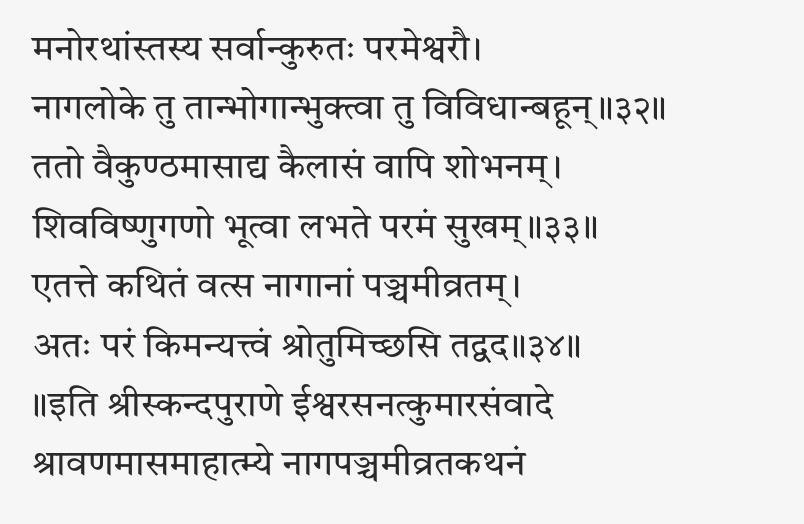मनोरथांस्तस्य सर्वान्कुरुतः परमेश्वरौ।
नागलोके तु तान्भोगान्भुक्त्वा तु विविधान्बहून्॥३२॥
ततो वैकुण्ठमासाद्य कैलासं वापि शोभनम्।
शिवविष्णुगणो भूत्वा लभते परमं सुखम्॥३३॥
एतत्ते कथितं वत्स नागानां पञ्चमीव्रतम्।
अतः परं किमन्यत्त्वं श्रोतुमिच्छसि तद्वद॥३४॥
॥इति श्रीस्कन्दपुराणे ईश्वरसनत्कुमारसंवादे श्रावणमासमाहात्म्ये नागपञ्चमीव्रतकथनं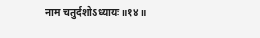नाम चतुर्दशोऽध्यायः॥१४॥